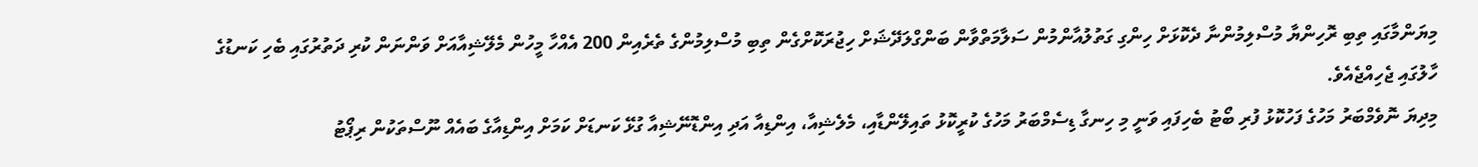މިޔަންމާގައި ތިބި ރޮހިންޔާ މުސްލިމުންނާ ދެކޮޅަށް ހިންގި ގަތުލުއާންމުން ސަލާމަތްވާން ބަންގްލަދޭޝަށް ހިޖުރަކޮށްގެން ތިބި މުސްލިމުންގެ ތެރެއިން 200 އެއްހާ މީހުން މެލޭޝިއާއަށް ވަންނަން ކުރި ދަތުރުގައި ބެހި ކަނޑުގެ ހާލުގައި ޖެހިއްޖެއެވެ.
މިދިޔަ ނޮވެމްބަރު މަހުގެ ފަހުކޮޅު ފުރި ބޯޓު ބެހިފައި ވަނީ މި ހިނގާ ޑިސެމްބަރު މަހުގެ ކުރީކޮޅު ތައިލޭންޑާއި، މެލެޝިއާ، އިންޑިއާ އަދި އިންޑޮނޭޝިއާ ގުޅޭ ކަނޑަށް ކަމަށް އިންޑިއާގެ ބައެއް ނޫސްތަކުން ރިޕޯޓު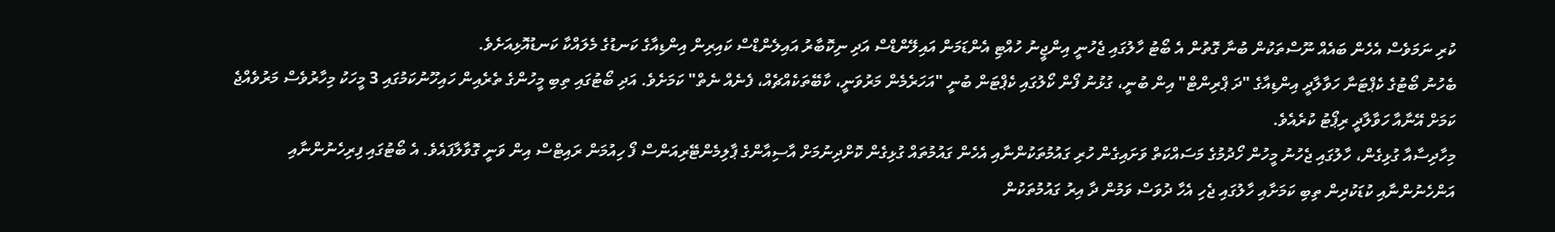ކުރި ނަމަވެސް އެހެން ބައެއް ނޫސްތަކުން ބުނާ ގޮތުން އެ ބޯޓު ހާލުގައި ޖެހުނީ އިންޖީނު ހުއްޓި އެންޑަމަން އައިލޭންޑްސް އަދި ނިކޮބާރު އައިލެންޑްސް ކައިރިން އިންޑިއާގެ ކަނޑުގެ މެލައްކާ ކަނޑުއޮޅިއަށެވެ.
ބެހުނު ބޯޓުގެ ކެޕްޓަނާ ހަވާލާދީ އިންޑިއާގެ "ދަ ޕްރިންޓް" އިން ބުނީ، ގުޅުނު ފޯން ކޯލުގައި ކެޕްޓަން ބުނީ "އަހަރެމެން މަރުވަނީ، ކާބޭތަކެއްޗެއް، ފެނެއް ނެތް" ކަމަށެވެ. އަދި ބޯޓުގައި ތިބި މީހުންގެ ތެރެއިން ހައިހޫނުކަމުގައި 3 މީހަކު މިހާރުވެސް މަރުވެއްޖެ ކަމަށް އޭނާއާ ހަވާލާދީ ރިޕޯޓު ކުރެއެވެ.
މިހާދިސާއާ ގުޅިގެން، ހާލުގައި ޖެހުނު މީހުން ހޯދުމުގެ މަސައްކަތް ވަށައިގެން ހުރި ގައުމުތަކުންނާއި އެހެން ގައުމުތައް ގުޅިގެން ކޮށްދިނުމަށް އާސިއާންގެ ޕާލިމެންޓޭރިއަންސް ފޯ ހިއުމަން ރައިޓްސް އިން ވަނީ ގޮވާލާފައެވެ. އެ ބޯޓުގައި ފިރިހެނުންނާއި އަންހެނުންނާއި ކުޑަކުދިން ތިބި ކަމަށާއި ހާލުގައި ޖެހި އެހާ ދުވަސް ވަމުން ދާ އިރު ގައުމުތަކުން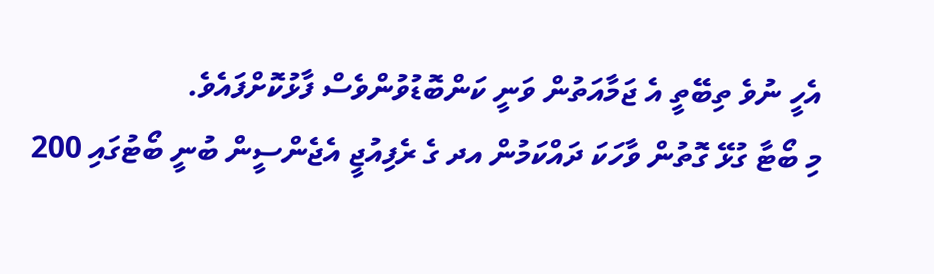އެހީ ނުވެ ތިބޭތީ އެ ޖަމާއަތުން ވަނީ ކަންބޮޑުވުންވެސް ފާޅުކޮށްފައެވެ.
މި ބޯޓާ ގުޅޭ ގޮތުން ވާހަކަ ދައްކަމުން އދ ގެ ރެފިއުޖީ އެޖެންސީން ބުނީ ބޯޓުގައި 200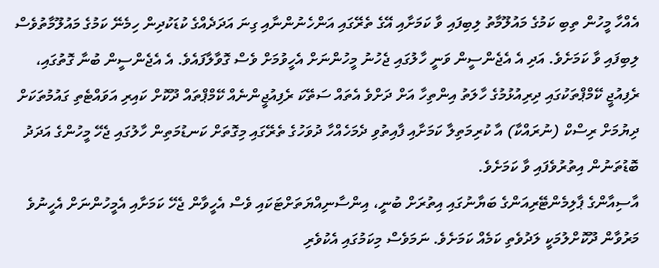އެއްހާ މީހުން ތިބި ކަމުގެ މައުލޫމާތު ލިބިފައި ވާ ކަމަށާއި އޭގެ ތެރޭގައި އަންހެނުންނާއި ގިނަ އަދަދެއްގެ ކުޑަކުދިން ހިމެނޭ ކަމުގެ މައުލޫމާތުވެސް ލިބިފައި ވާ ކަމަށެވެ. އަދި އެ އެޖެންސީން ވަނީ ހާލުގައި ޖެހުނު މީހުންނަށް އެހީވުމަށް ވެސް ގޮވާލާފައެވެ. އެ އެޖެންސީން ބުނާ ގޮތުގައި، ރެފިއުޖީ ކޭމްޕްތަކުގައި ދިރިއުޅުމުގެ ހާލަތު އިންތިހާ އަށް ދަށްވެ އެތައް ސަތޭކަ ރެފިއުޖީންނެއް ކޭމްޕްތައް ދޫކޮށް ކައިރި އަވައްޓެތި ގައުމުތަކަށް ދިޔުމަށް ރިސްކް (ނުރައްކާ) އާ ކުރިމަތިލާ ކަމަށާއި ފާއިތުވި ދެމަހެއްހާ ދުވަހުގެ ތެރޭގައި މިގޮތަށް ކަނޑުމަތިން ހާލުގައި ޖެހޭ މީހުންގެ އަދަދު ބޮޑުތަނުން އިތުރުވެފައި ވާ ކަމަށެވެ.
އާސިއާންގެ ޕާލިމެންޓޭރިއަންގެ ބަޔާނުގައި އިތުރަށް ބުނީ، އިންސާނިއްޔަތަށްޓަކައި ވެސް އެހީވާން ޖެހޭ ކަމަށާއި އެމީހުންނަށް އެހީނުވެ މަރުވާން ދޫކޮށްލުމަކީ ލަދުވެތި ކަމެއް ކަމަށެވެ. ނަމަވެސް މިކަމުގައި އެކުވެރި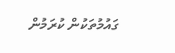ގައުމުތަކުން ކުރަމުން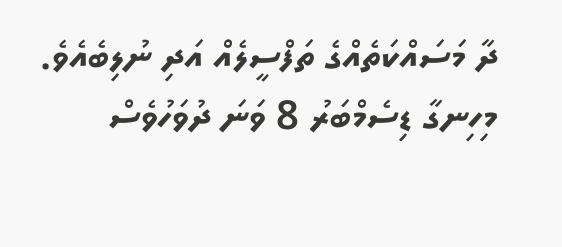ދާ މަސައްކަތެއްގެ ތަފްސީލެއް އަދި ނުލިބެއެވެ.
މިހިނގާ ޑިސެމްބަރު 8 ވަނަ ދުވަހުވެސް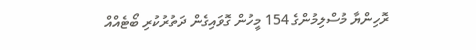ރޮހިންޔާ މުސްލިމުންގެ 154 މީހުން ގޮވައިގެން ދަތުރުކުރި ބޯޓެއްއް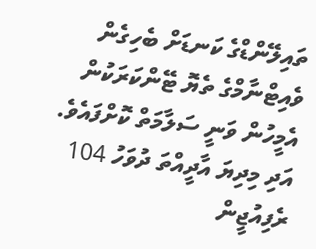ތައިލޭންޑްގެ ކަނޑަށް ބެހިގެން ވެއިޓްނާމްގެ ތެޔޮ ޓޭންކަރަކުން އެމީހުން ވަނީ ސަލާމަތް ކޮށްފައެވެ.
އަދި މިދިޔަ އާދީއްތަ ދުވަހު 104 ރެފިއުޖީން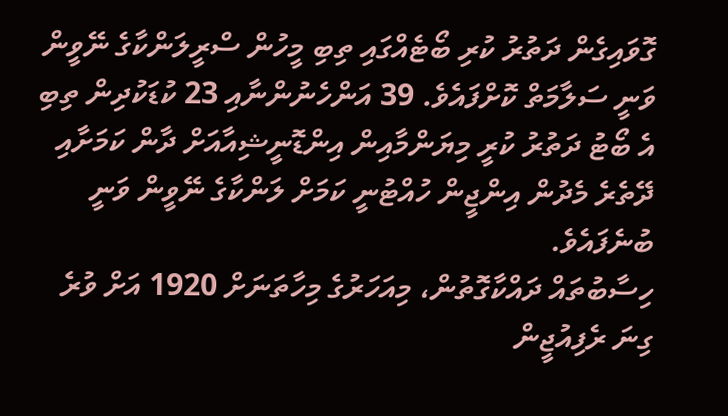ގޮވައިގެން ދަތުރު ކުރި ބޯޓެއްގައި ތިބި މީހުން ސްރީލަންކާގެ ނޭވީން ވަނީ ސަލާމަތް ކޮށްފައެވެ. 39 އަންހެނުންނާއި 23 ކުޑަކުދިން ތިބި އެ ބޯޓު ދަތުރު ކުރީ މިޔަންމާއިން އިންޑޮނީޝިއާއަށް ދާން ކަމަށާއި ދޭތެރެ މެދުން އިންޖީން ހުއްޓުނީ ކަމަށް ލަންކާގެ ނޭވީން ވަނީ ބުނެފައެވެ.
ހިސާބުތައް ދައްކާގޮތުން، މިއަހަރުގެ މިހާތަނަށް 1920 އަށް ވުރެ ގިނަ ރެފިއުޖީން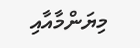މިޔަންމާއާއި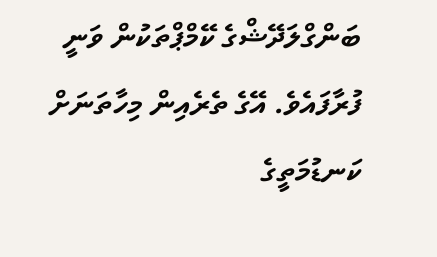ބަންގްލަދޭޝްގެ ކޭމްޕްތަކުން ވަނީ ފުރާފައެވެ. އޭގެ ތެރެއިން މިހާތަނަށް ކަނޑުމަތީގެ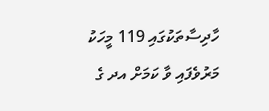ހާދިސާތަކުގައި 119 މީހަކު މަރުވެފައި ވާ ކަމަށް އދ ގެ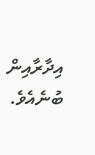އިދާރާއިން ބުނެއެވެ.